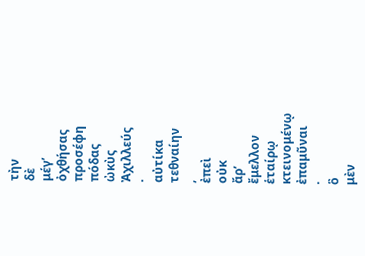τὴν
δὲ
μέγʼ
ὀχθήσας
προσέφη
πόδας
ὠκὺς
Ἀχιλλεύς
·
αὐτίκα
τεθναίην
,
ἐπεὶ
οὐκ
ἄρʼ
ἔμελλον
ἑταίρῳ
κτεινομένῳ
ἐπαμῦναι
·
ὃ
μὲν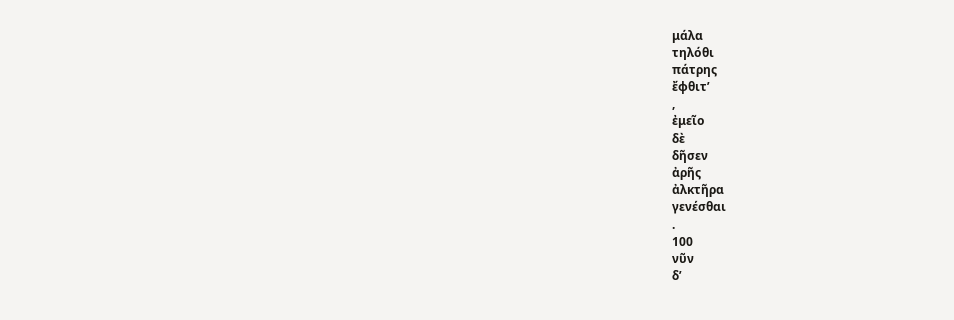μάλα
τηλόθι
πάτρης
ἔφθιτʼ
,
ἐμεῖο
δὲ
δῆσεν
ἀρῆς
ἀλκτῆρα
γενέσθαι
.
100
νῦν
δʼ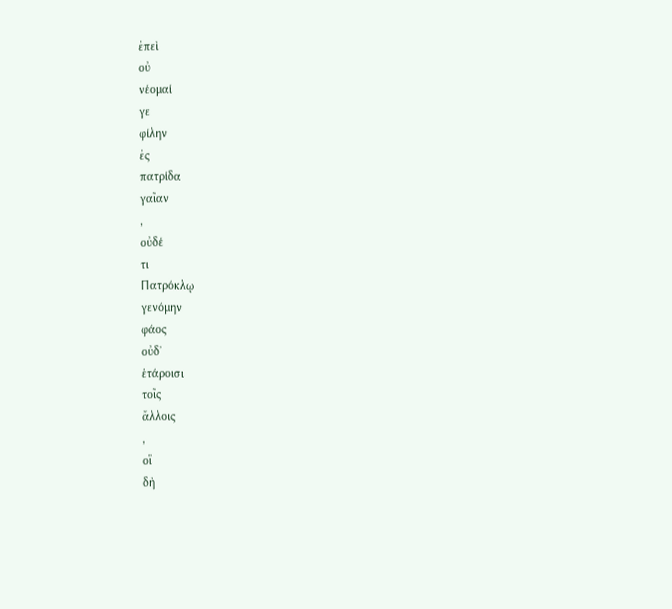ἐπεὶ
οὐ
νέομαί
γε
φίλην
ἐς
πατρίδα
γαῖαν
,
οὐδέ
τι
Πατρόκλῳ
γενόμην
φάος
οὐδʼ
ἑτάροισι
τοῖς
ἄλλοις
,
οἳ
δὴ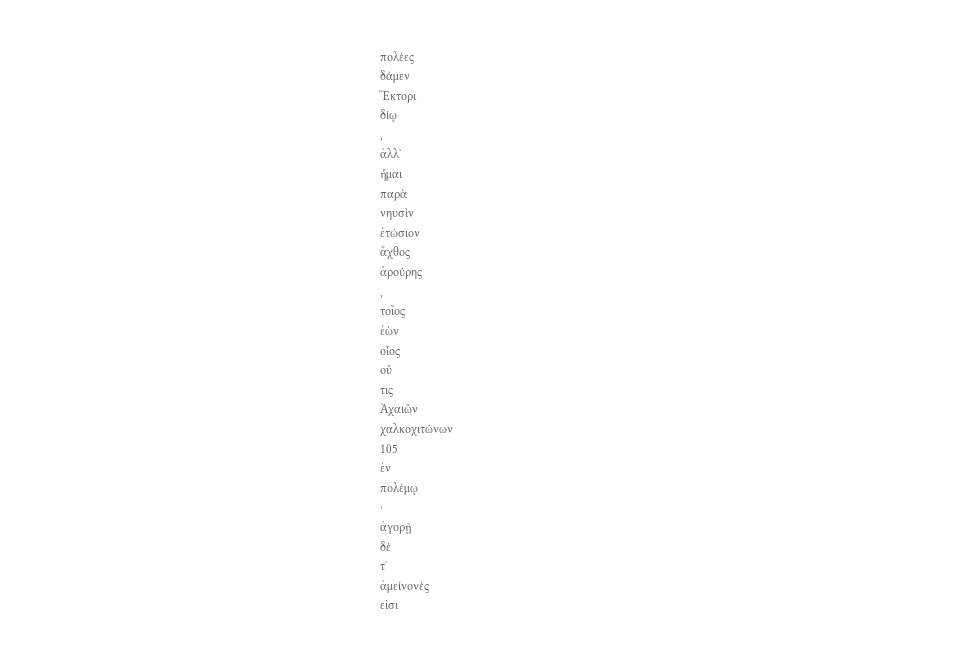πολέες
δάμεν
Ἕκτορι
δίῳ
,
ἀλλʼ
ἧμαι
παρὰ
νηυσὶν
ἐτώσιον
ἄχθος
ἀρούρης
,
τοῖος
ἐὼν
οἷος
οὔ
τις
Ἀχαιῶν
χαλκοχιτώνων
105
ἐν
πολέμῳ
·
ἀγορῇ
δέ
τʼ
ἀμείνονές
εἰσι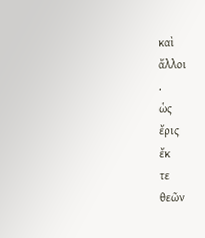καὶ
ἄλλοι
.
ὡς
ἔρις
ἔκ
τε
θεῶν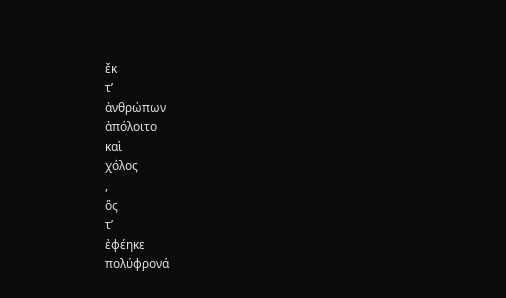ἔκ
τʼ
ἀνθρώπων
ἀπόλοιτο
καὶ
χόλος
,
ὅς
τʼ
ἐφέηκε
πολύφρονά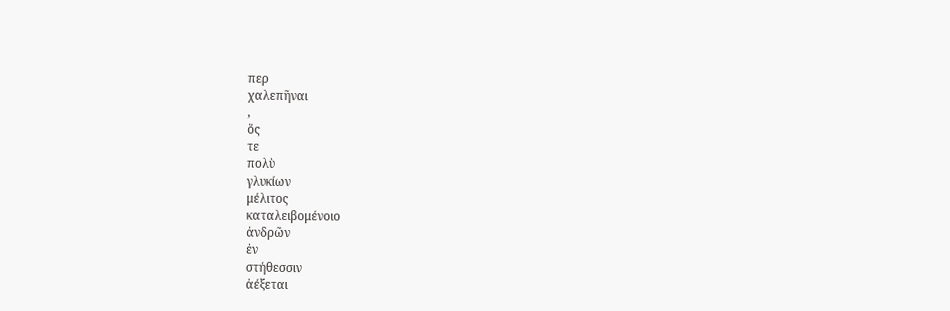περ
χαλεπῆναι
,
ὅς
τε
πολὺ
γλυκίων
μέλιτος
καταλειβομένοιο
ἀνδρῶν
ἐν
στήθεσσιν
ἀέξεται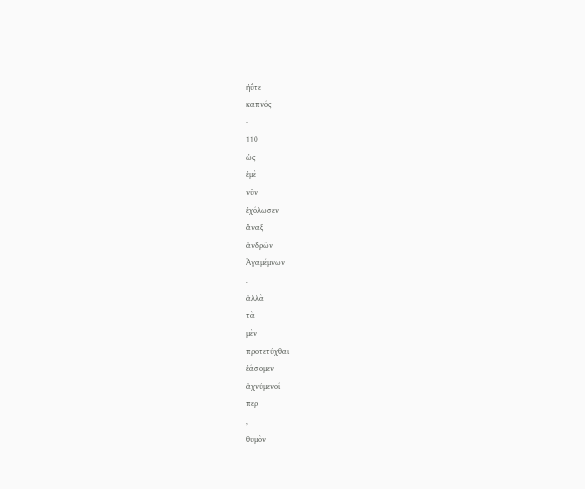ἠΰτε
καπνός
·
110
ὡς
ἐμὲ
νῦν
ἐχόλωσεν
ἄναξ
ἀνδρῶν
Ἀγαμέμνων
.
ἀλλὰ
τὰ
μὲν
προτετύχθαι
ἐάσομεν
ἀχνύμενοί
περ
,
θυμὸν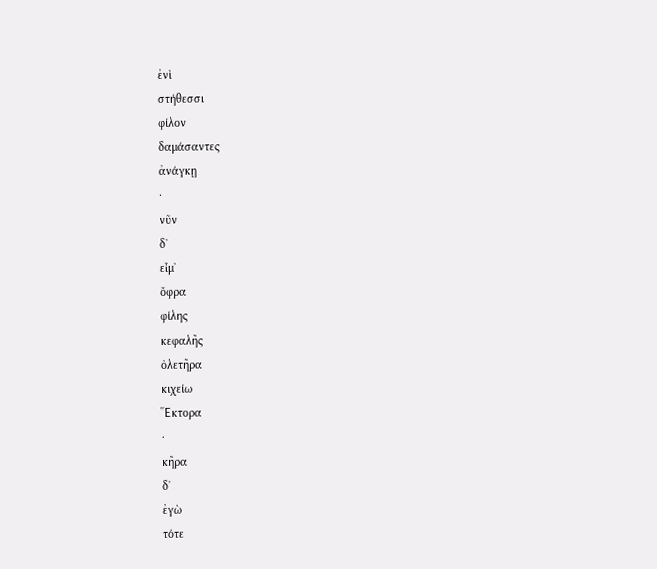ἐνὶ
στήθεσσι
φίλον
δαμάσαντες
ἀνάγκῃ
·
νῦν
δʼ
εἶμʼ
ὄφρα
φίλης
κεφαλῆς
ὀλετῆρα
κιχείω
Ἕκτορα
·
κῆρα
δʼ
ἐγὼ
τότε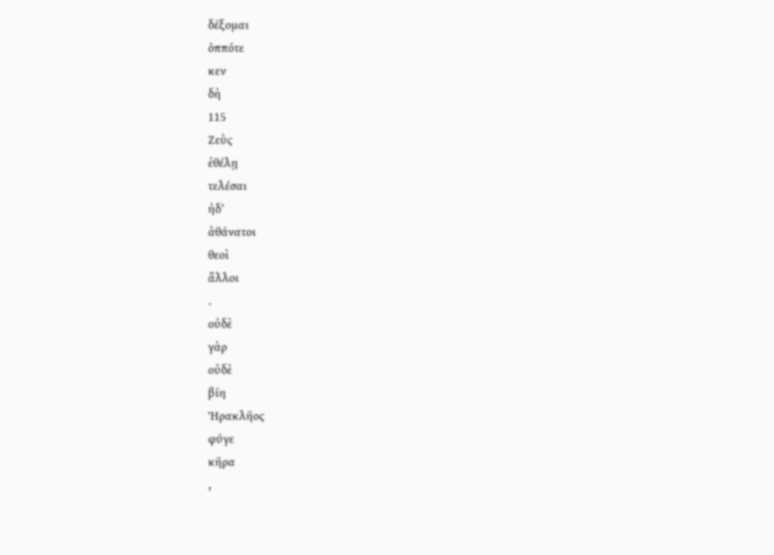δέξομαι
ὁππότε
κεν
δὴ
115
Ζεὺς
ἐθέλῃ
τελέσαι
ἠδʼ
ἀθάνατοι
θεοὶ
ἄλλοι
.
οὐδὲ
γὰρ
οὐδὲ
βίη
Ἡρακλῆος
φύγε
κῆρα
,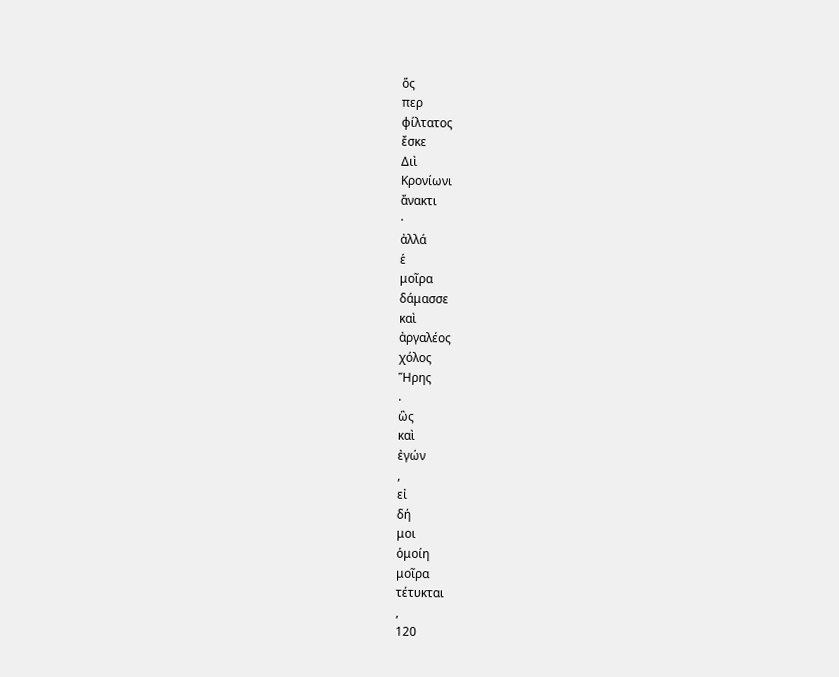ὅς
περ
φίλτατος
ἔσκε
Διὶ
Κρονίωνι
ἄνακτι
·
ἀλλά
ἑ
μοῖρα
δάμασσε
καὶ
ἀργαλέος
χόλος
Ἥρης
.
ὣς
καὶ
ἐγών
,
εἰ
δή
μοι
ὁμοίη
μοῖρα
τέτυκται
,
120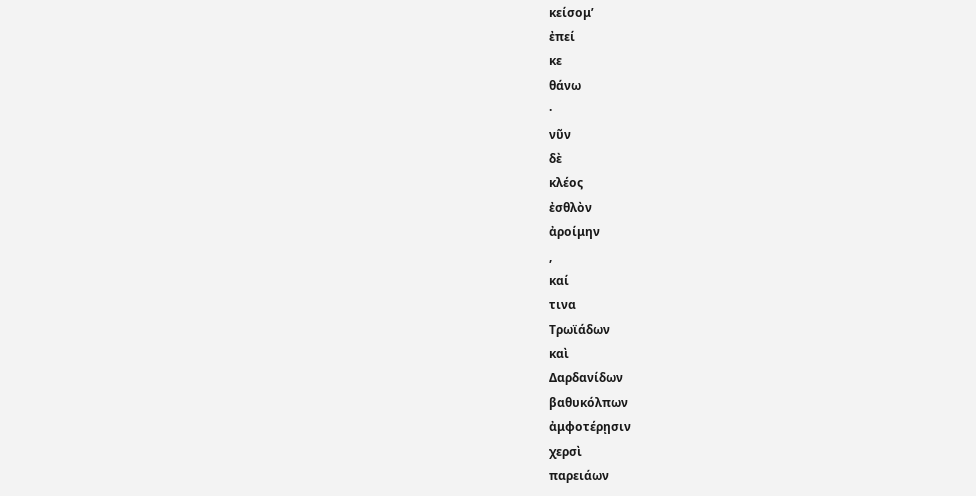κείσομʼ
ἐπεί
κε
θάνω
·
νῦν
δὲ
κλέος
ἐσθλὸν
ἀροίμην
,
καί
τινα
Τρωϊάδων
καὶ
Δαρδανίδων
βαθυκόλπων
ἀμφοτέρῃσιν
χερσὶ
παρειάων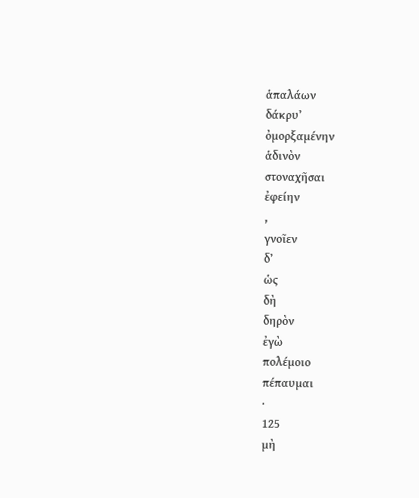ἁπαλάων
δάκρυʼ
ὀμορξαμένην
ἁδινὸν
στοναχῆσαι
ἐφείην
,
γνοῖεν
δʼ
ὡς
δὴ
δηρὸν
ἐγὼ
πολέμοιο
πέπαυμαι
·
125
μὴ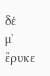δέ
μʼ
ἔρυκε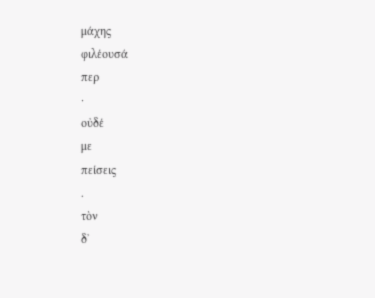μάχης
φιλέουσά
περ
·
οὐδέ
με
πείσεις
.
τὸν
δʼ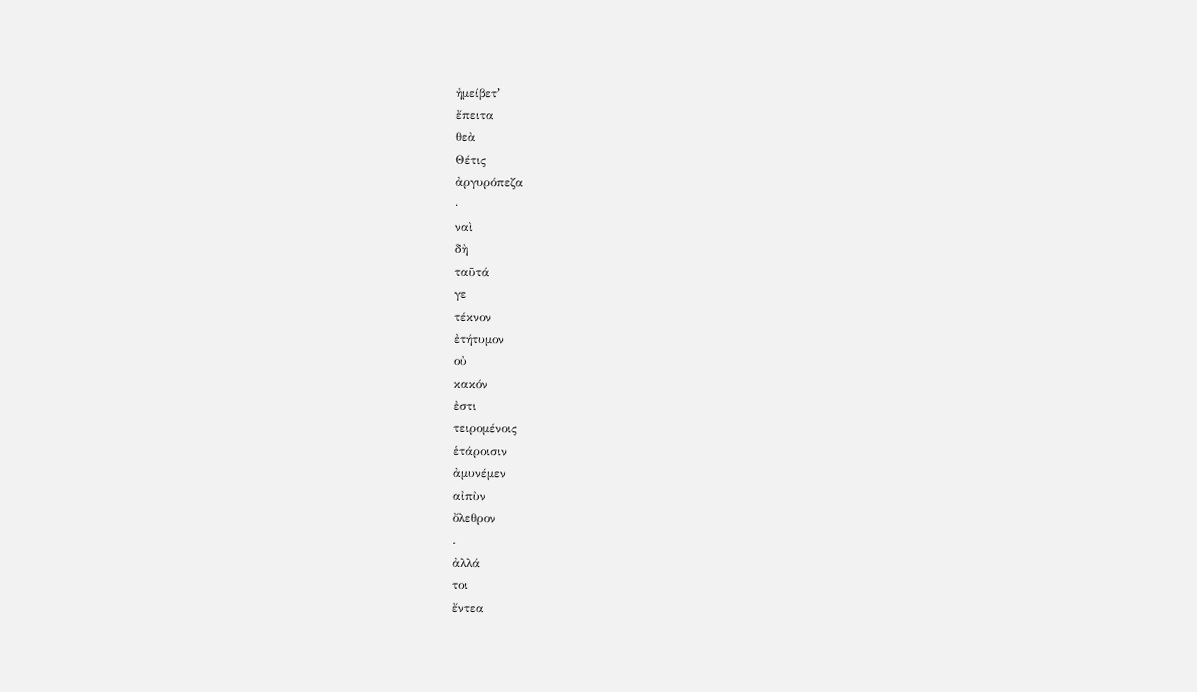ἠμείβετʼ
ἔπειτα
θεὰ
Θέτις
ἀργυρόπεζα
·
ναὶ
δὴ
ταῦτά
γε
τέκνον
ἐτήτυμον
οὐ
κακόν
ἐστι
τειρομένοις
ἑτάροισιν
ἀμυνέμεν
αἰπὺν
ὄλεθρον
.
ἀλλά
τοι
ἔντεα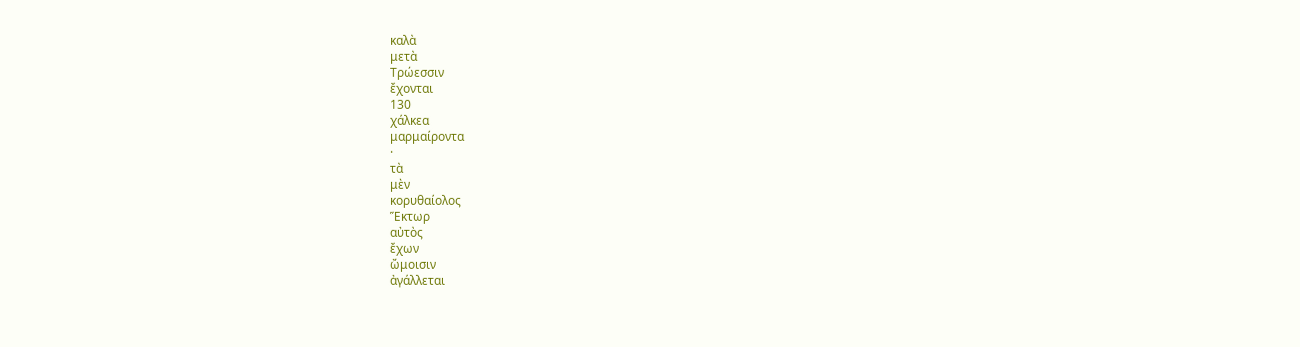καλὰ
μετὰ
Τρώεσσιν
ἔχονται
130
χάλκεα
μαρμαίροντα
·
τὰ
μὲν
κορυθαίολος
Ἕκτωρ
αὐτὸς
ἔχων
ὤμοισιν
ἀγάλλεται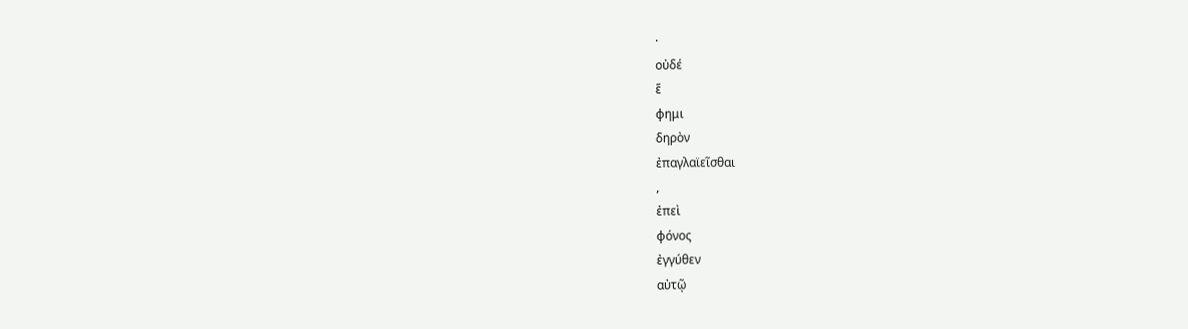·
οὐδέ
ἕ
φημι
δηρὸν
ἐπαγλαϊεῖσθαι
,
ἐπεὶ
φόνος
ἐγγύθεν
αὐτῷ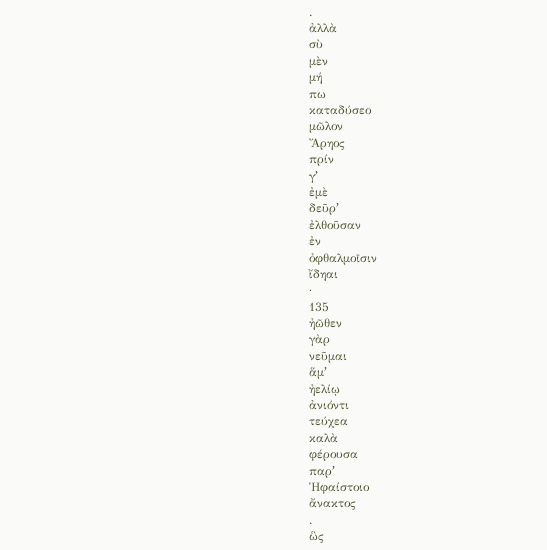.
ἀλλὰ
σὺ
μὲν
μή
πω
καταδύσεο
μῶλον
Ἄρηος
πρίν
γʼ
ἐμὲ
δεῦρʼ
ἐλθοῦσαν
ἐν
ὀφθαλμοῖσιν
ἴδηαι
·
135
ἠῶθεν
γὰρ
νεῦμαι
ἅμʼ
ἠελίῳ
ἀνιόντι
τεύχεα
καλὰ
φέρουσα
παρʼ
Ἡφαίστοιο
ἄνακτος
.
ὣς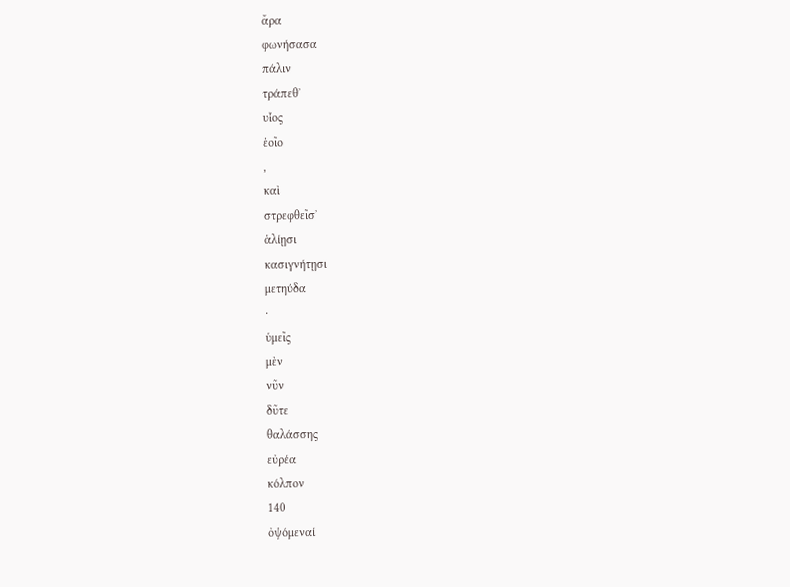ἄρα
φωνήσασα
πάλιν
τράπεθʼ
υἷος
ἑοῖο
,
καὶ
στρεφθεῖσʼ
ἁλίῃσι
κασιγνήτῃσι
μετηύδα
·
ὑμεῖς
μὲν
νῦν
δῦτε
θαλάσσης
εὐρέα
κόλπον
140
ὀψόμεναί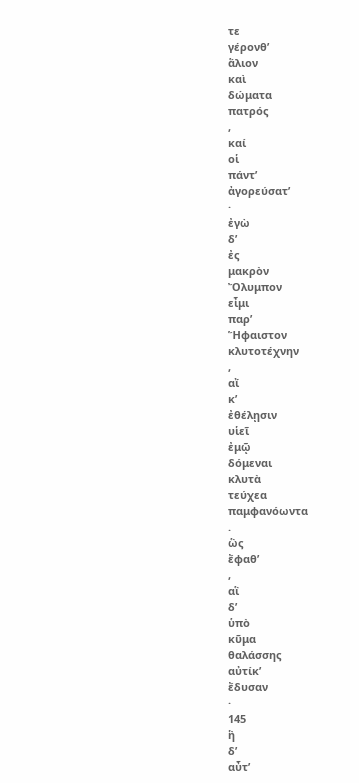τε
γέρονθʼ
ἅλιον
καὶ
δώματα
πατρός
,
καί
οἱ
πάντʼ
ἀγορεύσατʼ
·
ἐγὼ
δʼ
ἐς
μακρὸν
Ὄλυμπον
εἶμι
παρʼ
Ἥφαιστον
κλυτοτέχνην
,
αἴ
κʼ
ἐθέλῃσιν
υἱεῖ
ἐμῷ
δόμεναι
κλυτὰ
τεύχεα
παμφανόωντα
.
ὣς
ἔφαθʼ
,
αἳ
δʼ
ὑπὸ
κῦμα
θαλάσσης
αὐτίκʼ
ἔδυσαν
·
145
ἣ
δʼ
αὖτʼ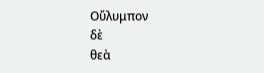Οὔλυμπον
δὲ
θεὰ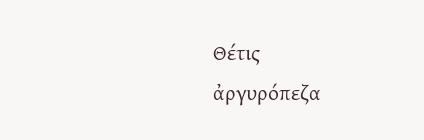Θέτις
ἀργυρόπεζα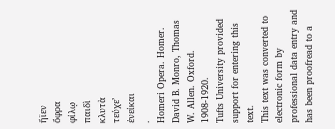ἤϊεν
ὄφρα
φίλῳ
παιδὶ
κλυτὰ
τεύχεʼ
ἐνείκαι
.
Homeri Opera. Homer. David B. Monro, Thomas W. Allen. Oxford. 1908-1920.
Tufts University provided support for entering this text.
This text was converted to electronic form by professional data entry and has been proofread to a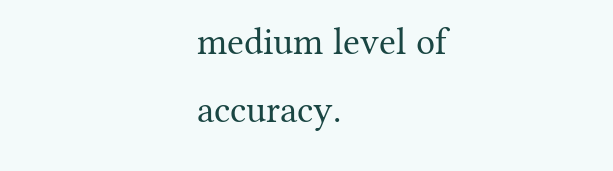medium level of accuracy.